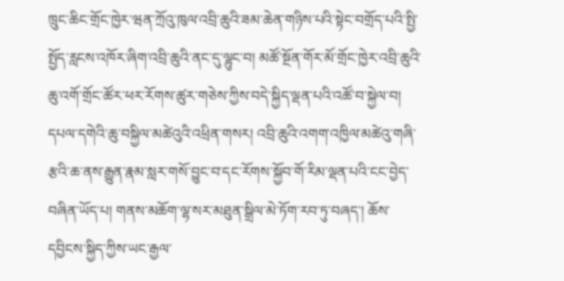ཁྲུང་ཆིང་གྲོང་ཁྱེར་ཝན་ཀྲོའུ་ཁུལ་འབྲི་ཆུའི་ཟམ་ཆེན་གཉིས་པའི་སྟེང་བགྲོད་པའི་སྤྱི་སྤྱོད་རླངས་འཁོར་ཞིག་འབྲི་ཆུའི་ནང་དུ་ལྷུང་བ། མཚོ་སྔོན་གོར་མོ་གྲོང་ཁྱེར་འབྲི་ཆུའི་ཆུ་འགོ་གྲོང་ཚོར་ཕར་རོགས་ཚུར་གཅེས་ཀྱིས་བདེ་སྐྱིད་ལྡན་པའི་འཚོ་བ་སྐྱེལ་བ། དཔལ་དགེའི་ཆུ་བསྐྱིལ་མཚེའུའི་འཕྲིན་གསར། འབྲི་ཆུའི་འགག་འཁྱིལ་མཚེའུ་གཞི་རྩའི་ཆ་ནས་རྒྱུན་རྣམ་སླར་གསོ་བྱུང་བ་དང་རོགས་སྐྱོབ་གོ་རིམ་ལྡན་པའི་ངང་བྱེད་བཞིན་ཡོད་པ། གནས་མཆོག་ལྷ་སར་མཐུན་སྒྲིལ་མེ་ཏོག་རབ་ཏུ་བཞད་། ཆོས་དབྱིངས་སྐྱིད་ཀྱིས་ཡང་རྒྱལ་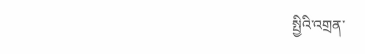སྤྱིའི་འགྲན་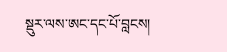སྡུར་ལས་ཨང་དང་པོ་བླངས།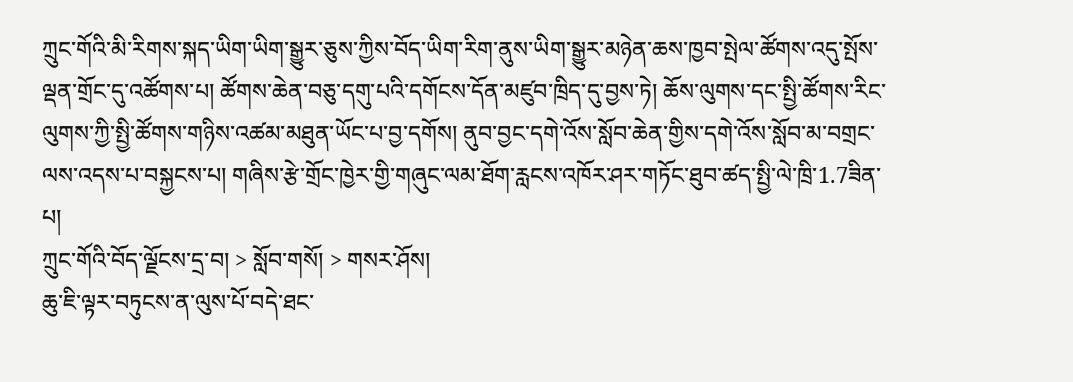ཀྲུང་གོའི་མི་རིགས་སྐད་ཡིག་ཡིག་སྒྱུར་ཅུས་ཀྱིས་བོད་ཡིག་རིག་ནུས་ཡིག་སྒྱུར་མཉེན་ཆས་ཁྱབ་སྤེལ་ཚོགས་འདུ་སྤོས་ལྡན་གྲོང་དུ་འཚོགས་པ། ཚོགས་ཆེན་བཅུ་དགུ་པའི་དགོངས་དོན་མཛུབ་ཁྲིད་དུ་བྱས་ཏེ། ཆོས་ལུགས་དང་སྤྱི་ཚོགས་རིང་ལུགས་ཀྱི་སྤྱི་ཚོགས་གཉིས་འཚམ་མཐུན་ཡོང་པ་བྱ་དགོས། ནུབ་བྱང་དགེ་འོས་སློབ་ཆེན་གྱིས་དགེ་འོས་སློབ་མ་བགྲང་ལས་འདས་པ་བསྐྱངས་པ། གཞིས་རྩེ་གྲོང་ཁྱེར་གྱི་གཞུང་ལམ་ཐོག་རླངས་འཁོར་ཤར་གཏོང་ཐུབ་ཚད་སྤྱི་ལེ་ཁྲི་1.7ཟིན་པ།
ཀྲུང་གོའི་བོད་ལྗོངས་དྲ་བ། > སློབ་གསོ། > གསར་ཤོས།
ཆུ་ཇི་ལྟར་བཏུངས་ན་ལུས་པོ་བདེ་ཐང་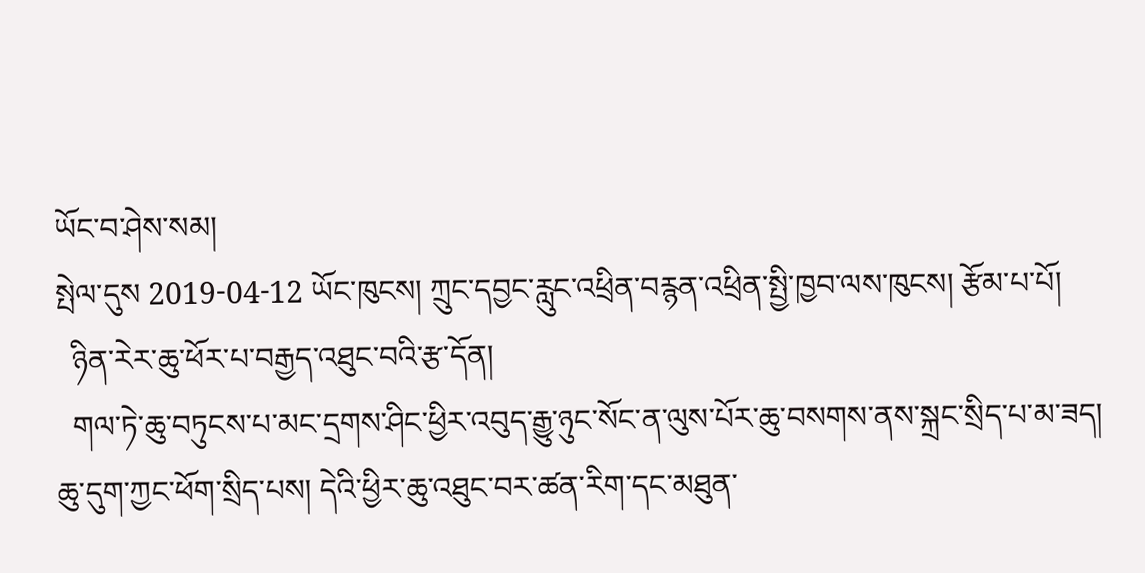ཡོང་བ་ཤེས་སམ།
སྤེལ་དུས 2019-04-12 ཡོང་ཁུངས། ཀྲུང་དབྱང་རླུང་འཕྲིན་བརྙན་འཕྲིན་སྤྱི་ཁྱབ་ལས་ཁུངས། རྩོམ་པ་པོ།
  ཉིན་རེར་ཆུ་ཕོར་པ་བརྒྱད་འཐུང་བའི་རྩ་དོན།
  གལ་ཏེ་ཆུ་བཏུངས་པ་མང་དྲགས་ཤིང་ཕྱིར་འབུད་རྒྱུ་ཉུང་སོང་ན་ལུས་པོར་ཆུ་བསགས་ནས་སྐྲང་སྲིད་པ་མ་ཟད། ཆུ་དུག་ཀྱང་ཕོག་སྲིད་པས། དེའི་ཕྱིར་ཆུ་འཐུང་བར་ཚན་རིག་དང་མཐུན་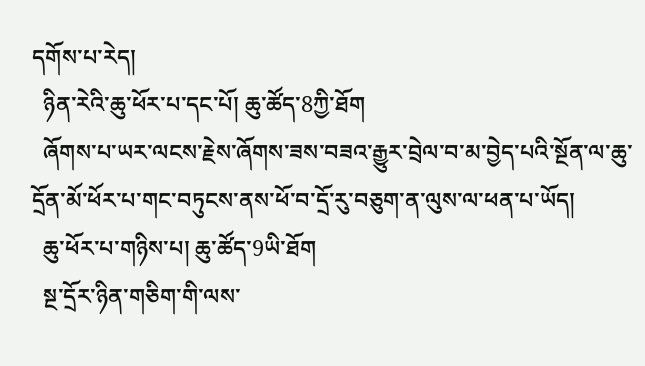དགོས་པ་རེད།
  ཉིན་རེའི་ཆུ་ཕོར་པ་དང་པོ། ཆུ་ཚོད་8ཀྱི་ཐོག
  ཞོགས་པ་ཡར་ལངས་རྗེས་ཞོགས་ཟས་བཟའ་རྒྱུར་བྲེལ་བ་མ་བྱེད་པའི་སྔོན་ལ་ཆུ་དྲོན་མོ་ཕོར་པ་གང་བཏུངས་ནས་ཕོ་བ་དྲོ་རུ་བཅུག་ན་ལུས་ལ་ཕན་པ་ཡོད།
  ཆུ་ཕོར་པ་གཉིས་པ། ཆུ་ཚོད་9ཡི་ཐོག
  སྔ་དྲོར་ཉིན་གཅིག་གི་ལས་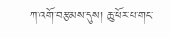ཀ་འགོ་བརྩམས་དུས། ཆུ་ཕོར་པ་གང་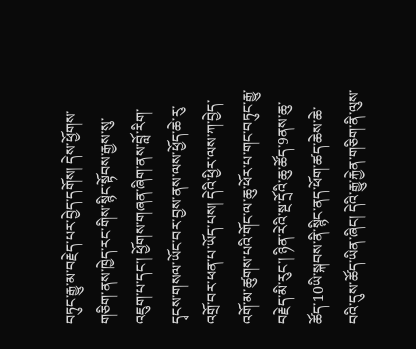བཏུང་རྒྱུ་མ་བརྗེད་པར་བྱེད་དགོས། དེས་ཕྱོགས་གཅིག་ནས་ཁྱེད་རང་གིས་སྙིང་སྟོབས་རྒྱས་སུ་འཇུག་པ་དང་། ཕྱོགས་གཞན་ཞིག་ནས་བློ་རིག་དྭངས་གསལ་ཡོང་བར་བྱས་ནས་ལས་ཕྱོད་ཆེ་རུ་འགྲོ་བར་ཕན་པ་ཡོད་པས། དེའི་ཕྱིར་ལས་ཀ་བྱེད་འགོ་མ་ཚུགས་པའི་གོང་ལ་ཆུ་ཕོར་པ་གང་བཏུང་རྒྱུ་བརྗེད་མི་རུང་། ཉིན་རེའི་སྔ་དྲོའི་ཆུ་ཚོད་9ནས་ཆུ་ཚོད་10ཡི་སྐབས་ནི་སྙིང་ནད་ཕོག་ཚད་ཆེས་ཆེ་བའི་དུས་ཚོད་ཡིན་ཞིང། དེའི་རྒྱུ་རྐྱེན་གཅིག་ནི་ལུས་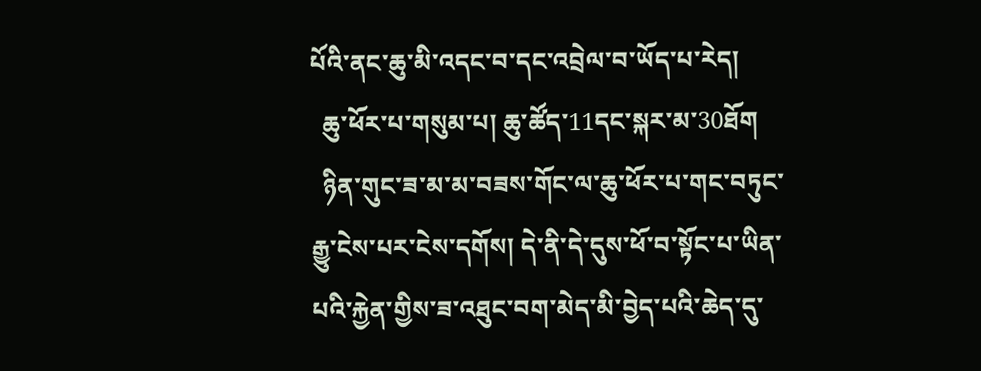པོའི་ནང་ཆུ་མི་འདང་བ་དང་འབྲེལ་བ་ཡོད་པ་རེད།
  ཆུ་ཕོར་པ་གསུམ་པ། ཆུ་ཚོད་11དང་སྐར་མ་30ཐོག
  ཉིན་གུང་ཟ་མ་མ་བཟས་གོང་ལ་ཆུ་ཕོར་པ་གང་བཏུང་རྒྱུ་ངེས་པར་ངེས་དགོས། དེ་ནི་དེ་དུས་ཕོ་བ་སྟོང་པ་ཡིན་པའི་རྐྱེན་གྱིས་ཟ་འཐུང་བག་མེད་མི་བྱེད་པའི་ཆེད་དུ་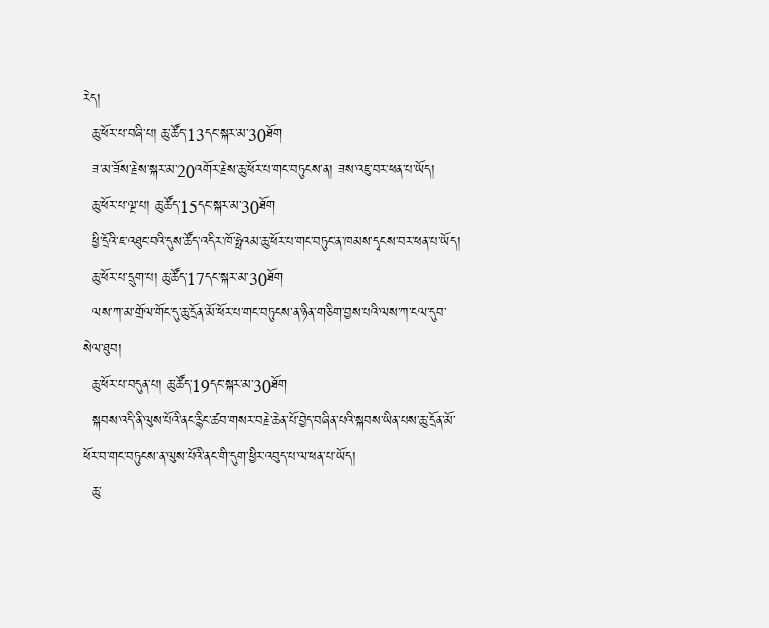རེད།
  ཆུ་ཕོར་པ་བཞི་པ། ཆུ་ཚོད་13དང་སྐར་མ་30ཐོག
  ཟ་མ་ཟོས་རྗེས་སྐར་མ་20འགོར་རྗེས་ཆུ་ཕོར་པ་གང་བཏུངས་ན། ཟས་འཇུ་བར་ཕན་པ་ཡོད།
  ཆུ་ཕོར་པ་ལྔ་པ། ཆུ་ཚོད་15དང་སྐར་མ་30ཐོག
  ཕྱི་དྲོའི་ཇ་འཐུང་བའི་དུས་ཚོད་འདིར་ཁོ་ཧྥེའམ་ཆུ་ཕོར་པ་གང་བཏུང་ན་ཁམས་དྭངས་བར་ཕན་པ་ཡོད།
  ཆུ་ཕོར་པ་དྲུག་པ། ཆུ་ཚོད་17དང་སྐར་མ་30ཐོག
  ལས་ཀ་མ་གྲོལ་གོང་དུ་ཆུ་དྲོན་མོ་ཕོར་པ་གང་བཏུངས་ན་ཉིན་གཅིག་བྱས་པའི་ལས་ཀ་ངལ་དུབ་སེལ་ཐུབ།
  ཆུ་ཕོར་པ་བདུན་པ། ཆུ་ཚོད་19དང་སྐར་མ་30ཐོག
  སྐབས་འདི་ནི་ལུས་པོའི་ནང་རྙིང་ཚབ་གསར་བརྗེ་ཆེན་པོ་བྱེད་བཞིན་པའི་སྐབས་ཡིན་པས་ཆུ་དྲོན་མོ་ཕོར་བ་གང་བཏུངས་ན་ལུས་པོའི་ནང་གི་དུག་ཕྱིར་འབུད་པ་ལ་ཕན་པ་ཡོད།
  ཆུ་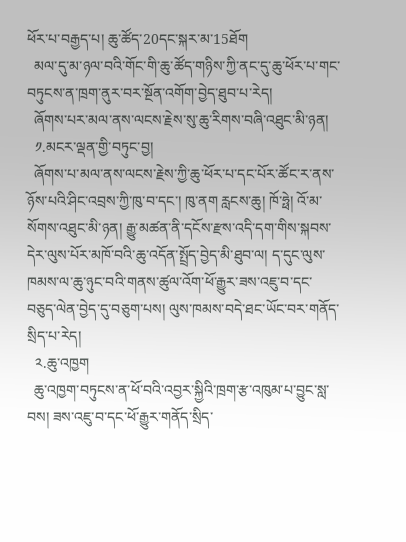ཕོར་པ་བརྒྱད་པ། ཆུ་ཚོད་20དང་སྐར་མ་15ཐོག
  མལ་དུ་མ་ཉལ་བའི་གོང་གི་ཆུ་ཚོད་གཉིས་ཀྱི་ནང་དུ་ཆུ་ཕོར་པ་གང་བཏུངས་ན་ཁྲག་ནུར་བར་སྔོན་འགོག་བྱེད་ཐུབ་པ་རེད།
  ཞོགས་པར་མལ་ནས་ལངས་རྗེས་སུ་ཆུ་རིགས་བཞི་འཐུང་མི་ཉན།
  ༡.མངར་ལྡན་གྱི་བཏུང་བྱ།
  ཞོགས་པ་མལ་ནས་ལངས་རྗེས་ཀྱི་ཆུ་ཕོར་པ་དང་པོར་ཚོང་ར་ནས་ཉོས་པའི་ཤིང་འབྲས་ཀྱི་ཁུ་བ་དང་། ཁུ་ནག རླངས་ཆུ། ཁོ་ཧྥེ། འོ་མ་སོགས་འཐུང་མི་ཉན། རྒྱུ་མཚན་ནི་དངོས་རྫས་འདི་དག་གིས་སྐབས་དེར་ལུས་པོར་མཁོ་བའི་ཆུ་འདོན་སྤྲོད་བྱེད་མི་ཐུབ་ལ། ད་དུང་ལུས་ཁམས་ལ་ཆུ་ཉུང་བའི་གནས་ཚུལ་འོག་ཕོ་རྒྱུར་ཟས་འཇུ་བ་དང་བཅུད་ལེན་བྱེད་དུ་བཅུག་པས། ལུས་ཁམས་བདེ་ཐང་ཡོང་བར་གནོད་སྲིད་པ་རེད།
  ༢.ཆུ་འཁྱག
  ཆུ་འཁྱག་བཏུངས་ན་ཕོ་བའི་འབྱར་སྐྱིའི་ཁྲག་རྩ་འཁུམ་པ་བྱུང་སླ་བས། ཟས་འཇུ་བ་དང་ཕོ་རྒྱུར་གནོད་སྲིད་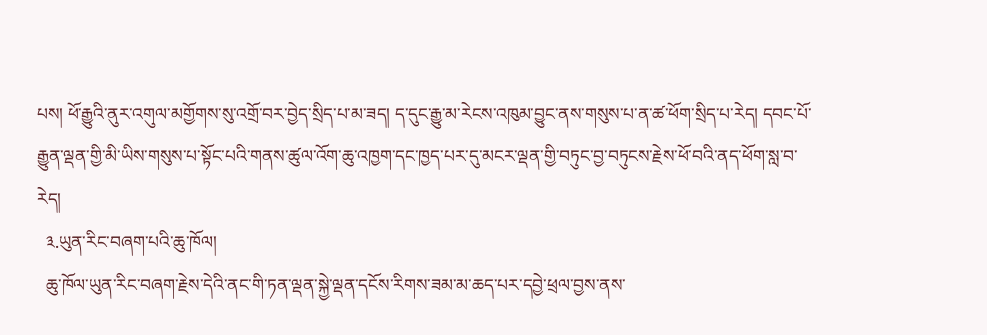པས། ཕོ་རྒྱུའི་ནུར་འགུལ་མགྱོགས་སུ་འགྲོ་བར་བྱེད་སྲིད་པ་མ་ཟད། ད་དུང་རྒྱུ་མ་རེངས་འཁུམ་བྱུང་ནས་གསུས་པ་ན་ཚ་ཕོག་སྲིད་པ་རེད། དབང་པོ་རྒྱུན་ལྡན་གྱི་མི་ཡིས་གསུས་པ་སྟོང་པའི་གནས་ཚུལ་འོག་ཆུ་འཁྱག་དང་ཁྱད་པར་དུ་མངར་ལྡན་གྱི་བཏུང་བྱ་བཏུངས་རྗེས་ཕོ་བའི་ནད་ཕོག་སླ་བ་རེད།
  ༣.ཡུན་རིང་བཞག་པའི་ཆུ་ཁོལ།
  ཆུ་ཁོལ་ཡུན་རིང་བཞག་རྗེས་དེའི་ནང་གི་ཏན་ལྡན་སྐྱེ་ལྡན་དངོས་རིགས་ཟམ་མ་ཆད་པར་དབྱེ་ཕྲལ་བྱས་ནས་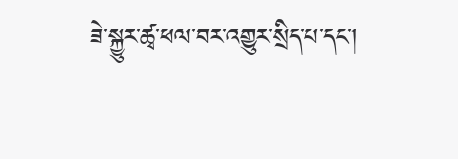ཟེ་སྐྱུར་ཚྭ་ཕལ་བར་འགྱུར་སྲིད་པ་དང་།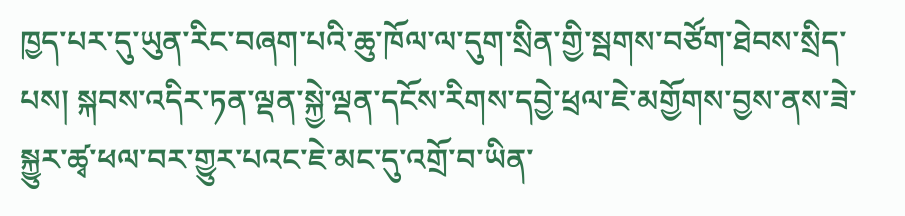ཁྱད་པར་དུ་ཡུན་རིང་བཞག་པའི་ཆུ་ཁོལ་ལ་དུག་སྲིན་གྱི་སྦགས་བཙོག་ཐེབས་སྲིད་པས། སྐབས་འདིར་ཏན་ལྡན་སྐྱེ་ལྡན་དངོས་རིགས་དབྱེ་ཕྲལ་ཇེ་མགྱོགས་བྱས་ནས་ཟེ་སྐྱུར་ཚྭ་ཕལ་བར་གྱུར་པའང་ཇེ་མང་དུ་འགྲོ་བ་ཡིན་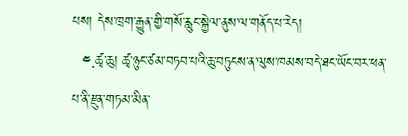པས། དེས་ཁྲག་རྒྱུན་གྱི་གསོ་རླུང་སྐྱེལ་ནུས་ལ་གནོད་པ་རེད།
  ༤.ཚྭ་ཆུ། ཚྭ་ཉུང་ཙམ་བཏབ་པའི་ཆུ་བཏུངས་ན་ལུས་ཁམས་བདེ་ཐང་ཡོང་བར་ཕན་པ་ནི་རྫུན་གཏམ་མིན་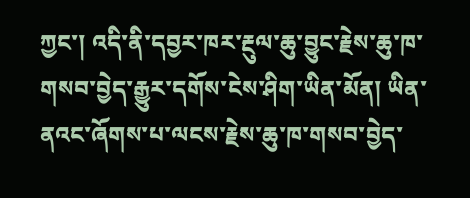ཀྱང་། འདི་ནི་དབྱར་ཁར་རྔུལ་ཆུ་བྱུང་རྗེས་ཆུ་ཁ་གསབ་བྱེད་རྒྱུར་དགོས་ངེས་ཤིག་ཡིན་མོན། ཡིན་ནའང་ཞོགས་པ་ལངས་རྗེས་ཆུ་ཁ་གསབ་བྱེད་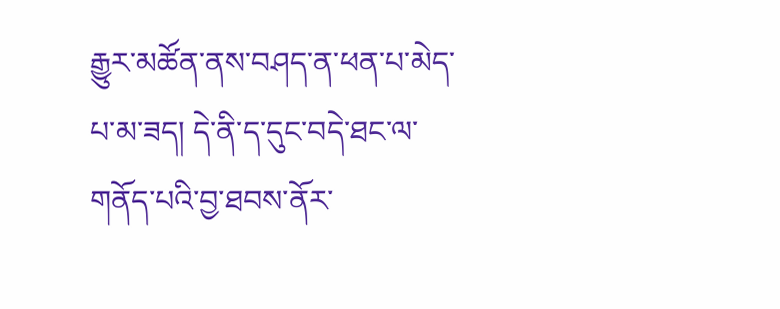རྒྱུར་མཚོན་ནས་བཤད་ན་ཕན་པ་མེད་པ་མ་ཟད། དེ་ནི་ད་དུང་བདེ་ཐང་ལ་གནོད་པའི་བྱ་ཐབས་ནོར་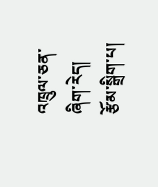འཁྲུལ་ཅན་ཞིག་རེད།
རྩོམ་སྒྲིག་པ།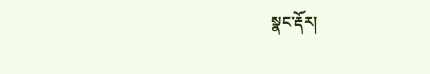སྣང་རྡོར།